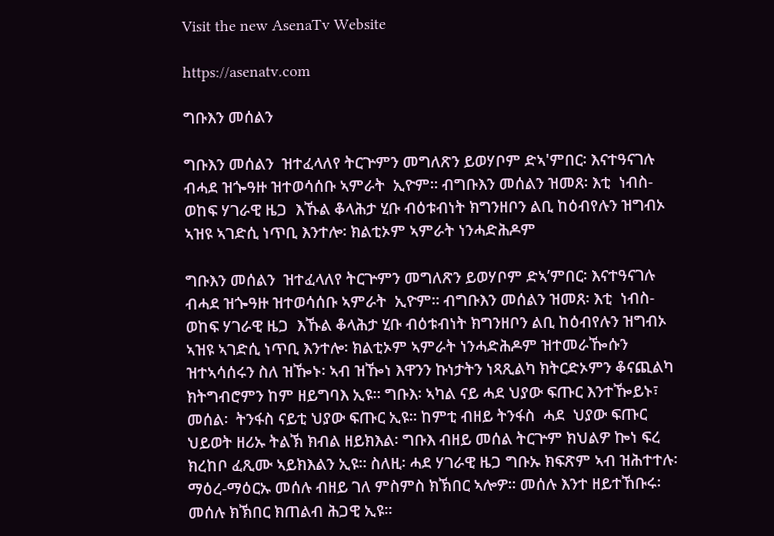Visit the new AsenaTv Website

https://asenatv.com

ግቡእን መሰልን

ግቡእን መሰልን  ዝተፈላለየ ትርጕምን መግለጽን ይወሃቦም ድኣ'ምበር፡ እናተዓናገሉ ብሓደ ዝጐዓዙ ዝተወሳሰቡ ኣምራት  ኢዮም። ብግቡእን መሰልን ዝመጸ፡ እቲ  ነብስ-ወከፍ ሃገራዊ ዜጋ  እኹል ቆላሕታ ሂቡ ብዕቱብነት ክግንዘቦን ልቢ ከዕብየሉን ዝግብኦ ኣዝዩ ኣገድሲ ነጥቢ እንተሎ፡ ክልቲኦም ኣምራት ነንሓድሕዶም

ግቡእን መሰልን  ዝተፈላለየ ትርጕምን መግለጽን ይወሃቦም ድኣ’ምበር፡ እናተዓናገሉ ብሓደ ዝጐዓዙ ዝተወሳሰቡ ኣምራት  ኢዮም። ብግቡእን መሰልን ዝመጸ፡ እቲ  ነብስ-ወከፍ ሃገራዊ ዜጋ  እኹል ቆላሕታ ሂቡ ብዕቱብነት ክግንዘቦን ልቢ ከዕብየሉን ዝግብኦ ኣዝዩ ኣገድሲ ነጥቢ እንተሎ፡ ክልቲኦም ኣምራት ነንሓድሕዶም ዝተመራዀሱን ዝተኣሳሰሩን ስለ ዝዀኑ፡ ኣብ ዝዀነ እዋንን ኩነታትን ነጻጺልካ ክትርድኦምን ቆናጪልካ ክትግብሮምን ከም ዘይግባእ ኢዩ። ግቡእ፡ ኣካል ናይ ሓደ ህያው ፍጡር እንተዀይኑ፣ መሰል፡  ትንፋስ ናይቲ ህያው ፍጡር ኢዩ። ከምቲ ብዘይ ትንፋስ  ሓደ  ህያው ፍጡር ህይወት ዘሪኡ ትልኽ ክብል ዘይክእል፡ ግቡእ ብዘይ መሰል ትርጕም ክህልዎ ኰነ ፍረ ክረከቦ ፈጺሙ ኣይክእልን ኢዩ። ስለዚ፡ ሓደ ሃገራዊ ዜጋ ግቡኡ ክፍጽም ኣብ ዝሕተተሉ፡ ማዕረ-ማዕርኡ መሰሉ ብዘይ ገለ ምስምስ ክኽበር ኣሎዎ። መሰሉ እንተ ዘይተኸቡሩ፡ መሰሉ ክኽበር ክጠልብ ሕጋዊ ኢዩ።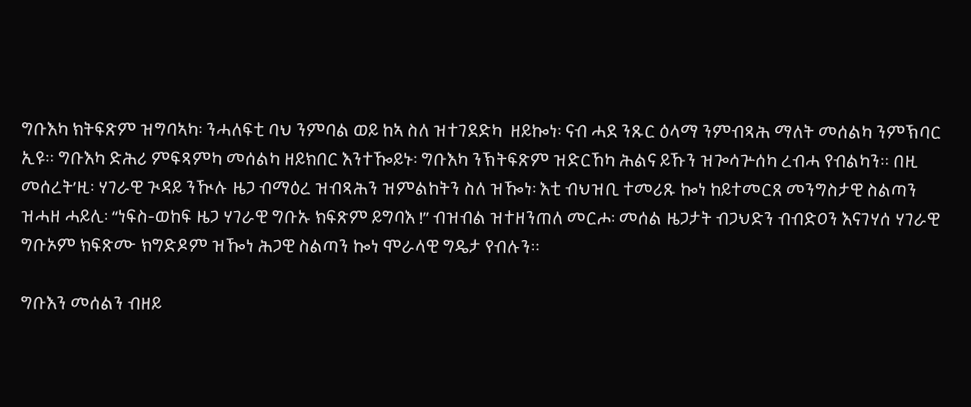ግቡእካ ክትፍጽም ዝግባኣካ፡ ንሓለፍቲ ባህ ንምባል ወይ ከኣ ስለ ዝተገደድካ  ዘይኰነ፡ ናብ ሓደ ንጹር ዕላማ ንምብጻሕ ማለት መሰልካ ንምኽባር ኢዩ። ግቡእካ ድሕሪ ምፍጻምካ መሰልካ ዘይክበር እንተዀይኑ፡ ግቡእካ ንኽትፍጽም ዝድርኸካ ሕልና ይኹን ዝጐሳጕሰካ ረብሓ የብልካን። በዚ መሰረት’ዚ፡ ሃገራዊ ጒዳይ ንዂሉ ዜጋ ብማዕረ ዝብጻሕን ዝምልከትን ስለ ዝዀነ፡ እቲ ብህዝቢ ተመሪጹ ኰነ ከይተመርጸ መንግስታዊ ስልጣን ዝሓዘ ሓይሊ፡ “ነፍስ-ወከፍ ዜጋ ሃገራዊ ግቡኡ ክፍጽም ይግባእ !” ብዝብል ዝተዘንጠለ መርሖ፡ መሰል ዜጋታት ብጋህድን ብብድዐን እናገሃሰ ሃገራዊ ግቡኦም ክፍጽሙ ክግድዶም ዝዀነ ሕጋዊ ስልጣን ኰነ ሞራላዊ ግዴታ የብሉን።

ግቡእን መሰልን ብዘይ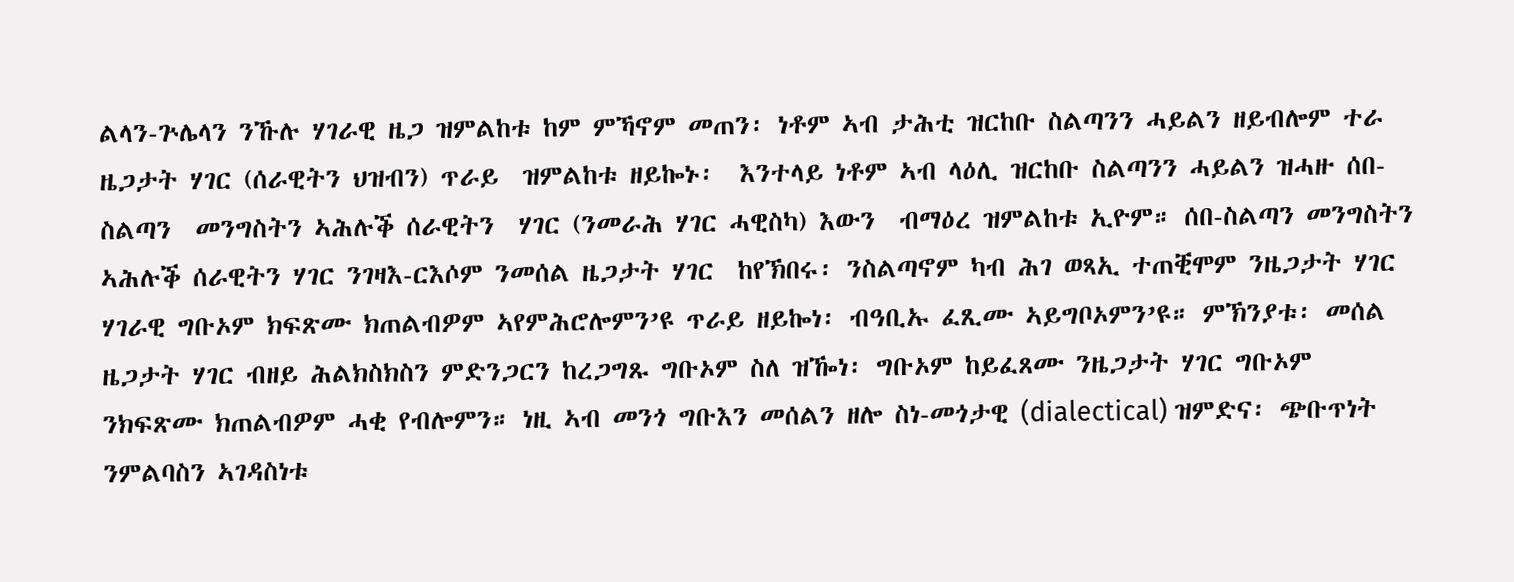ልላን-ጕሌላን ንኹሉ ሃገራዊ ዜጋ ዝምልከቱ ከም ምኻኖም መጠን፡ ነቶም ኣብ ታሕቲ ዝርከቡ ስልጣንን ሓይልን ዘይብሎም ተራ ዜጋታት ሃገር (ሰራዊትን ህዝብን) ጥራይ  ዝምልከቱ ዘይኰኑ፡  እንተላይ ነቶም ኣብ ላዕሊ ዝርከቡ ስልጣንን ሓይልን ዝሓዙ ሰበ-ስልጣን  መንግስትን ኣሕሉቕ ሰራዊትን  ሃገር (ንመራሕ ሃገር ሓዊስካ) እውን  ብማዕረ ዝምልከቱ ኢዮም። ሰበ-ስልጣን መንግስትን ኣሕሉቕ ሰራዊትን ሃገር ንገዛእ-ርእሶም ንመሰል ዜጋታት ሃገር  ከየኽበሩ፡ ንስልጣኖም ካብ ሕገ ወጻኢ ተጠቒሞም ንዜጋታት ሃገር ሃገራዊ ግቡኦም ክፍጽሙ ክጠልብዎም ኣየምሕሮሎምን’ዩ ጥራይ ዘይኰነ፡ ብዓቢኡ ፈጺሙ ኣይግቦኦምን’ዩ። ምኽንያቱ፡ መሰል ዜጋታት ሃገር ብዘይ ሕልክስክስን ምድንጋርን ከረጋግጹ ግቡኦም ስለ ዝዀነ፡ ግቡኦም ከይፈጸሙ ንዜጋታት ሃገር ግቡኦም ንክፍጽሙ ክጠልብዎም ሓቂ የብሎምን። ነዚ ኣብ መንጎ ግቡእን መሰልን ዘሎ ስነ-መጎታዊ (dialectical) ዝምድና፡ ጭቡጥነት ንምልባስን ኣገዳስነቱ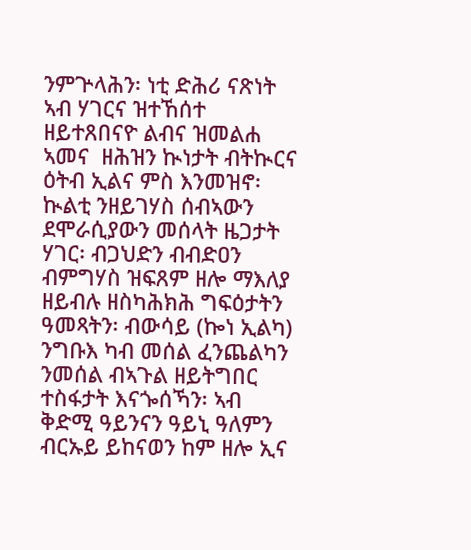ንምጕላሕን፡ ነቲ ድሕሪ ናጽነት ኣብ ሃገርና ዝተኸሰተ ዘይተጸበናዮ ልብና ዝመልሐ ኣመና  ዘሕዝን ኲነታት ብትኲርና ዕትብ ኢልና ምስ እንመዝኖ፡ ኲልቲ ንዘይገሃስ ሰብኣውን ደሞራሲያውን መሰላት ዜጋታት ሃገር፡ ብጋህድን ብብድዐን ብምግሃስ ዝፍጸም ዘሎ ማእለያ ዘይብሉ ዘስካሕክሕ ግፍዕታትን ዓመጻትን፡ ብውሳይ (ኰነ ኢልካ) ንግቡእ ካብ መሰል ፈንጨልካን ንመሰል ብኣጉል ዘይትግበር ተስፋታት እናጐሰኻን፡ ኣብ ቅድሚ ዓይንናን ዓይኒ ዓለምን ብርኡይ ይከናወን ከም ዘሎ ኢና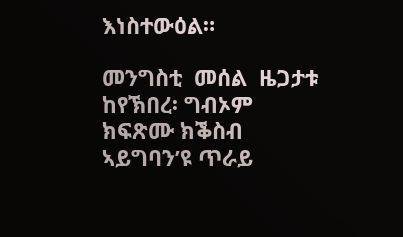እነስተውዕል።

መንግስቲ  መሰል  ዜጋታቱ ከየኽበረ፡ ግብኦም  ክፍጽሙ ክቕስብ ኣይግባን’ዩ ጥራይ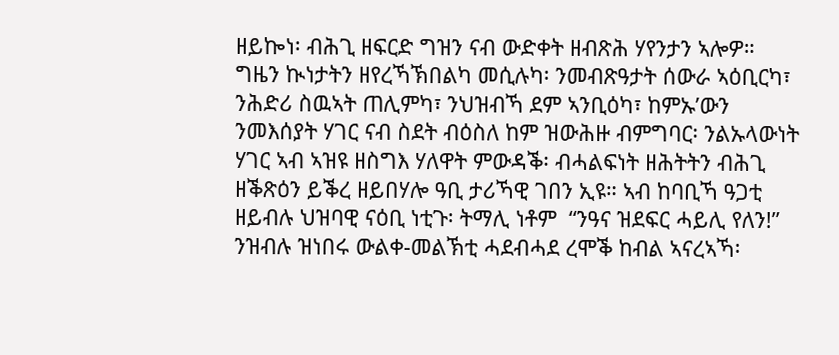ዘይኰነ፡ ብሕጊ ዘፍርድ ግዝን ናብ ውድቀት ዘብጽሕ ሃየንታን ኣሎዎ። ግዜን ኲነታትን ዘየረኻኽበልካ መሲሉካ፡ ንመብጽዓታት ሰውራ ኣዕቢርካ፣ ንሕድሪ ስዉኣት ጠሊምካ፣ ንህዝብኻ ደም ኣንቢዕካ፣ ከምኡ’ውን ንመእሰያት ሃገር ናብ ስደት ብዕስለ ከም ዝውሕዙ ብምግባር፡ ንልኡላውነት ሃገር ኣብ ኣዝዩ ዘስግእ ሃለዋት ምውዳቕ፡ ብሓልፍነት ዘሕትትን ብሕጊ ዘቕጽዕን ይቕረ ዘይበሃሎ ዓቢ ታሪኻዊ ገበን ኢዩ። ኣብ ከባቢኻ ዓጋቲ ዘይብሉ ህዝባዊ ናዕቢ ነቲጉ፡ ትማሊ ነቶም  “ንዓና ዝደፍር ሓይሊ የለን!” ንዝብሉ ዝነበሩ ውልቀ-መልኽቲ ሓደብሓደ ረሞቕ ከብል ኣናረኣኻ፡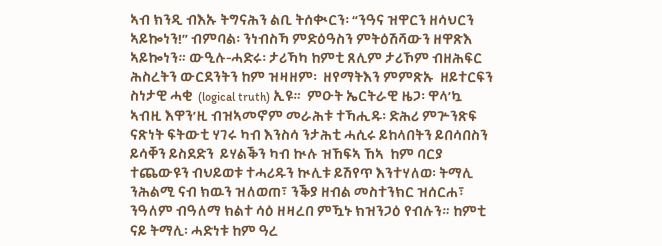ኣብ ክንዲ ብእኡ ትግናሕን ልቢ ትሰቊርን፡ “ንዓና ዝዋርን ዘሳህርን ኣይኰነን!” ብምባል፡ ንነብስኻ ምድዕዓስን ምትዕሽሻውን ዘዋጽእ ኣይኰነን። ውዒሉ-ሓድሩ፡ ታሪኻካ ከምቲ ጸሊም ታሪኾም ብዘሕፍር ሕስረትን ውርደንትን ከም ዝዛዘም፡  ዘየማትእን ምምጽኡ  ዘይተርፍን ስነታዊ ሓቂ  (logical truth) ኢዩ።  ምዑት ኤርትራዊ ዜጋ፡ ዋላ’ኳ ኣብዚ እዋን’ዚ ብዝኣመኖም መራሕቱ ተኻሒዱ፡ ድሕሪ ምጕንጽፍ  ናጽነት ፍትውቲ ሃገሩ ካብ እንስሳ ንታሕቲ ሓሲሩ ይከላበትን ይበሳበስን ይሳቐን ይስደድን  ይሃልቕን ካብ ኲሉ ዝኸፍኣ ኸኣ  ከም ባርያ ተጨውዩን ብህይወቱ ተሓሪዱን ኲሊቱ ይሽየጥ እንተሃለወ፡ ትማሊ ንሕልሚ ናብ ክዉን ዝለወጠ፣ ንቕያ ዘብል መስተንክር ዝሰርሐ፣ ንዓለም ብዓለማ ክልተ ሳዕ ዘዛረበ ምዃኑ ክዝንጋዕ የብሉን። ከምቲ ናይ ትማሊ፡ ሓድነቱ ከም ዓረ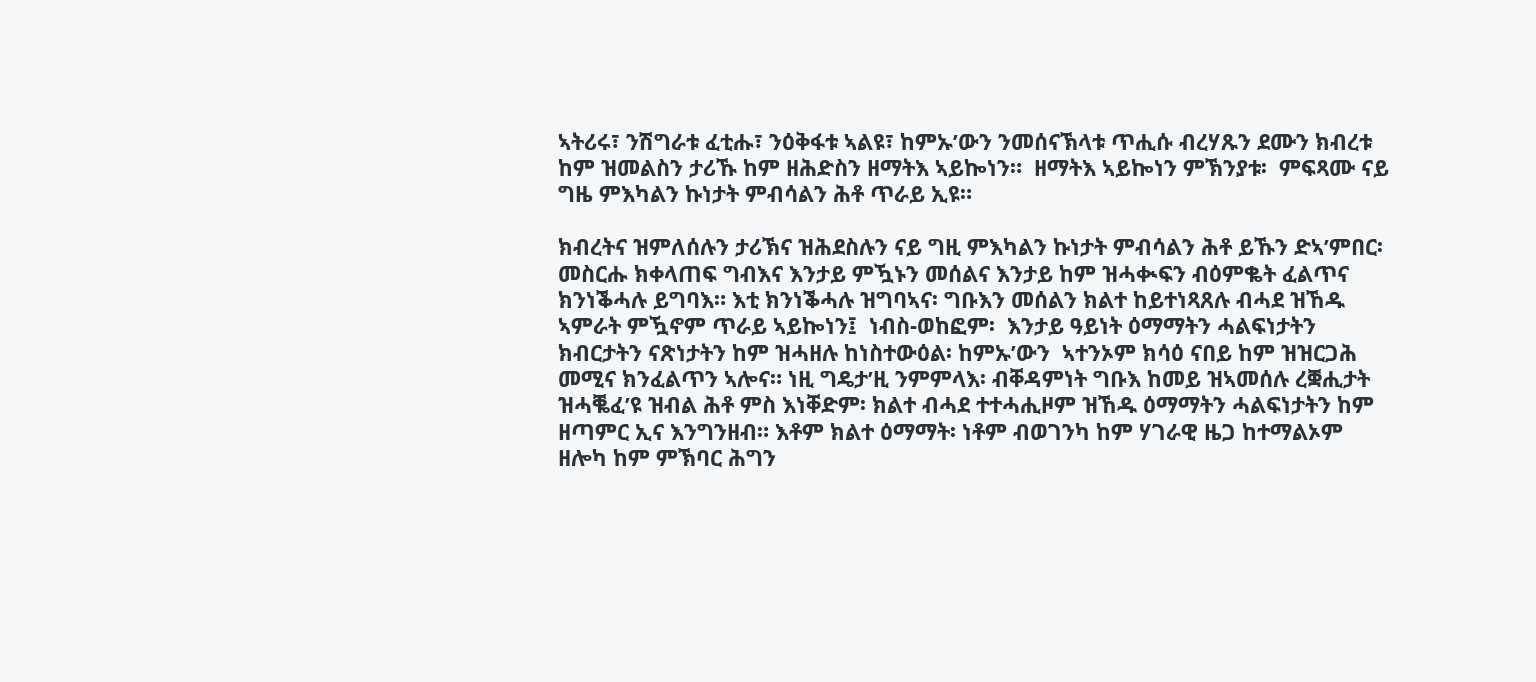ኣትሪሩ፣ ንሽግራቱ ፈቲሑ፣ ንዕቅፋቱ ኣልዩ፣ ከምኡ’ውን ንመሰናኽላቱ ጥሒሱ ብረሃጹን ደሙን ክብረቱ ከም ዝመልስን ታሪኹ ከም ዘሕድስን ዘማትእ ኣይኰነን።  ዘማትእ ኣይኰነን ምኽንያቱ፡  ምፍጻሙ ናይ ግዜ ምእካልን ኩነታት ምብሳልን ሕቶ ጥራይ ኢዩ።

ክብረትና ዝምለሰሉን ታሪኽና ዝሕደስሉን ናይ ግዚ ምእካልን ኩነታት ምብሳልን ሕቶ ይኹን ድኣ’ምበር፡ መስርሑ ክቀላጠፍ ግብእና እንታይ ምዃኑን መሰልና እንታይ ከም ዝሓቊፍን ብዕምቈት ፈልጥና ክንነቕሓሉ ይግባእ። እቲ ክንነቕሓሉ ዝግባኣና፡ ግቡእን መሰልን ክልተ ከይተነጻጸሉ ብሓደ ዝኸዱ ኣምራት ምዃኖም ጥራይ ኣይኰነን፤  ነብስ-ወከፎም፡  እንታይ ዓይነት ዕማማትን ሓልፍነታትን ክብርታትን ናጽነታትን ከም ዝሓዘሉ ከነስተውዕል፡ ከምኡ’ውን  ኣተንኦም ክሳዕ ናበይ ከም ዝዝርጋሕ መሚና ክንፈልጥን ኣሎና። ነዚ ግዴታ’ዚ ንምምላእ፡ ብቐዳምነት ግቡእ ከመይ ዝኣመሰሉ ረቛሒታት ዝሓቘፈ’ዩ ዝብል ሕቶ ምስ እነቐድም፡ ክልተ ብሓደ ተተሓሒዞም ዝኸዱ ዕማማትን ሓልፍነታትን ከም ዘጣምር ኢና እንግንዘብ። እቶም ክልተ ዕማማት፡ ነቶም ብወገንካ ከም ሃገራዊ ዜጋ ከተማልኦም ዘሎካ ከም ምኽባር ሕግን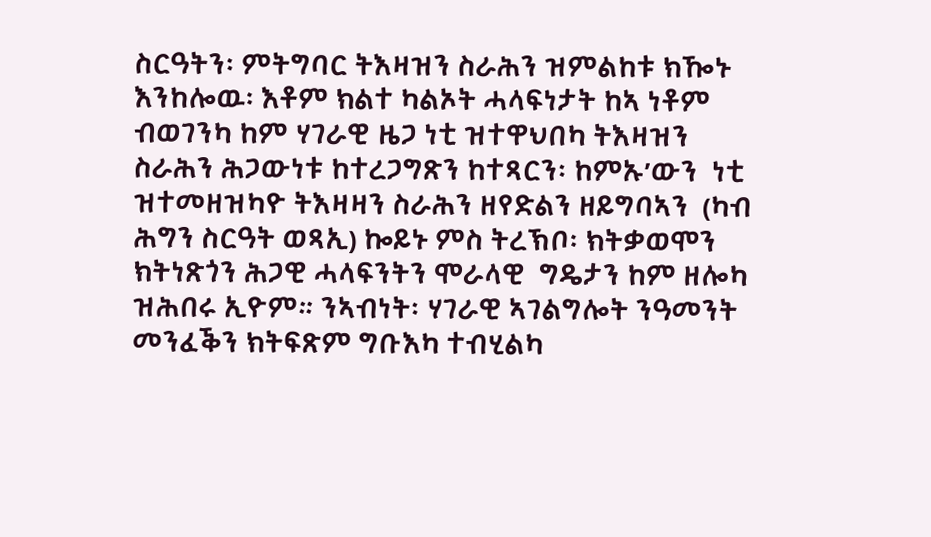ስርዓትን፡ ምትግባር ትእዛዝን ስራሕን ዝምልከቱ ክዀኑ እንከሎዉ፡ እቶም ክልተ ካልኦት ሓላፍነታት ከኣ ነቶም ብወገንካ ከም ሃገራዊ ዜጋ ነቲ ዝተዋህበካ ትእዛዝን ስራሕን ሕጋውነቱ ከተረጋግጽን ከተጻርን፡ ከምኡ’ውን  ነቲ ዝተመዘዝካዮ ትእዛዛን ስራሕን ዘየድልን ዘይግባኣን  (ካብ ሕግን ስርዓት ወጻኢ) ኰይኑ ምስ ትረኽቦ፡ ክትቃወሞን ክትነጽጎን ሕጋዊ ሓላፍንትን ሞራላዊ  ግዴታን ከም ዘሎካ ዝሕበሩ ኢዮም። ንኣብነት፡ ሃገራዊ ኣገልግሎት ንዓመንት መንፈቕን ክትፍጽም ግቡእካ ተብሂልካ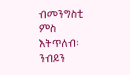ብመንግስቲ ምስ እትጥለብ፡ ንብይን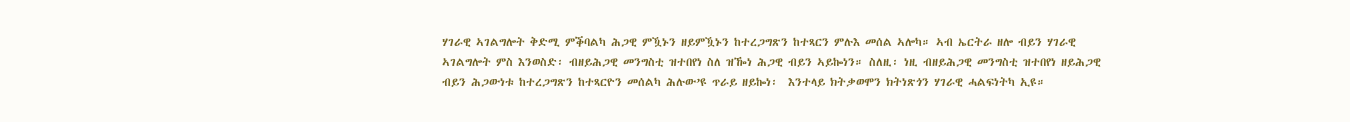ሃገራዊ ኣገልግሎት ቅድሚ ምቕባልካ ሕጋዊ ምዃኑን ዘይምዃኑን ከተረጋግጽን ከተጻርን ምሉእ መሰል ኣሎካ። ኣብ ኤርትራ ዘሎ ብይን ሃገራዊ ኣገልግሎት ምስ እንወስድ፡ ብዘይሕጋዊ መንግስቲ ዝተበየነ ስለ ዝዀነ ሕጋዊ ብይን ኣይኰነን። ስለዚ፡ ነዚ ብዘይሕጋዊ መንግስቲ ዝተበየነ ዘይሕጋዊ ብይን ሕጋውነቱ ከተረጋግጽን ከተጻርዮን መሰልካ ሕሉው’ዩ ጥራይ ዘይኰነ፡  እንተላይ ክትቃወሞን ክትነጽጎን ሃገራዊ ሓልፍነትካ ኢዩ።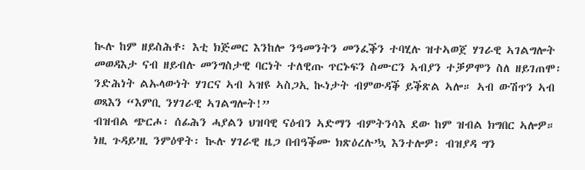ኲሉ ከም ዘይስሕቶ፡ እቲ ክጅመር እንከሎ ንዓመንትን መንፈቕን ተባሂሉ ዝተኣወጀ ሃገራዊ ኣገልግሎት መወዳእታ ናብ ዘይብሉ መንግስታዊ ባርነት ተለዊጡ ጥርኑፍን ስሙርን ኣብያን ተቓዎሞን ስለ ዘይገጠሞ፡ ንድሕነት ልኡላውነት ሃገርና ኣብ ኣዝዩ ኣስጋኢ ኲነታት ብምውዳቕ ይቕጽል ኣሎ። ኣብ ውሽጥን ኣብ ወጻእን “እምቢ ንሃገራዊ ኣገልግሎት!”
ብዝብል ጭርሖ፡ ሰፊሕን ሓያልን ህዝባዊ ናዕብን ኣድማን ብምትንሳእ ደው ከም ዝብል ክግበር ኣሎዎ። ነዚ ጉዳይ’ዚ ንምዕዋት፡ ኲሉ ሃገራዊ ዜጋ በብዓቕሙ ክጽዕረሉ’ኳ እንተሎዎ፡ ብዝያዳ ግን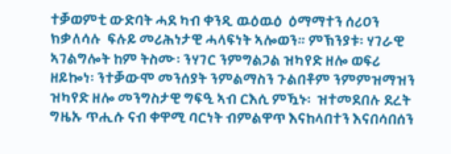ተቓወምቲ ውድባት ሓደ ካብ ቀንዲ ዉዕዉዕ  ዕማማተን ሰሪዐን  ክቃለሳሉ  ፍሉይ መሪሕነታዊ ሓላፍነት ኣሎወን። ምኽንያቱ፡ ሃገራዊ ኣገልግሎት ከም ትስሙ፡ ንሃገር ንምግልጋል ዝካየድ ዘሎ ወፍሪ ዘይኰነ፡ ንተቓውሞ መንሰያት ንምልማስን ጉልበቶም ንምምዝማዝን ዝካየድ ዘሎ መንግስታዊ ግፍዒ ኣብ ርእሲ ምዃኑ፡  ዝተመደበሉ ደረት ግዜኡ ጥሒሱ ናብ ቀዋሚ ባርነት ብምልዋጥ እናከላበተን እናበሳበሰን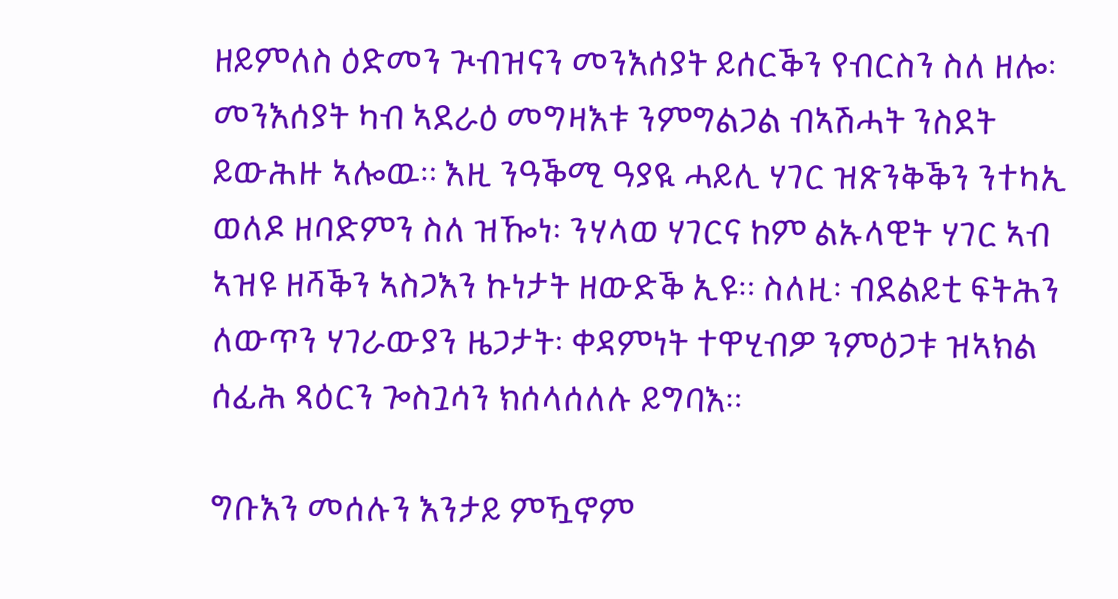ዘይምለስ ዕድመን ጒብዝናን መንእሰያት ይሰርቕን የብርስን ስለ ዘሎ፡ መንእሰያት ካብ ኣደራዕ መግዛእቱ ንምግልጋል ብኣሽሓት ንስደት ይውሕዙ ኣሎዉ። እዚ ንዓቕሚ ዓያዪ ሓይሊ ሃገር ዝጽንቅቕን ንተካኢ ወለዶ ዘባድምን ስለ ዝዀነ፡ ንሃላወ ሃገርና ከም ልኡላዊት ሃገር ኣብ ኣዝዩ ዘሻቕን ኣስጋእን ኩነታት ዘውድቕ ኢዩ። ስለዚ፡ ብደልይቲ ፍትሕን ለውጥን ሃገራውያን ዜጋታት፡ ቀዳምነት ተዋሂብዎ ንምዕጋቱ ዝኣክል ሰፊሕ ጻዕርን ጐስጓሳን ክሰላሰለሉ ይግባእ።

ግቡእን መሰሉን እንታይ ምዃኖም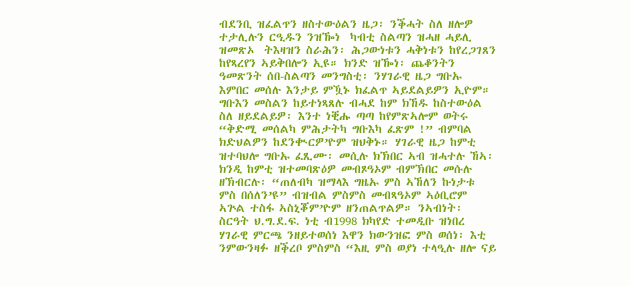ብደንቢ ዝፈልጥን ዘስተውዕልን ዜጋ፡ ንቕሓት ስለ ዘሎዎ ተታሊሉን ርዒዱን ንዝዀነ  ካብቲ ስልጣን ዝሓዘ ሓይሊ ዝመጽኦ  ትእዛዝን ስራሕን፡ ሕጋውነቱን ሓቅነቱን ከየረጋገጸን ከየጻረየን ኣይቅበሎን ኢዩ። ክንድ ዝዀነ፡ ጨቆንትን ዓመጽንት ሰበ-ስልጣን መንግስቲ፡ ንሃገራዊ ዜጋ ግቡኡ እምበር መሰሉ እንታይ ምዃኑ ክፈልጥ ኣይደልይዎን ኢዮም። ግቡእን መስልን ከይተነጻጸሉ ብሓደ ከም ክኸዱ ከስተውዕል ስለ ዘይደልይዎ፡ እንተ ነቒሑ ጣጣ ከየምጽኣሎም ወትሩ “ቅድሚ መሰልካ ምሕታትካ ግቡእካ ፈጽም !” ብምባል ክድህልዎን ከደንቊርዎ’ዮም ዝህቅኑ። ሃገራዊ ዜጋ ከምቲ ዝተባህሎ ግቡኡ ፈጺሙ፡ መሲሉ ክኽበር ኣብ ዝሓተሉ ኸኣ፡ ክንዲ ከምቲ ዝተመባጽዕዎ መብጾዓኦም ብምኽበር መሱሉ ዘኽብርሉ፡ “ጠለብካ ዝማላእ ግዜኡ ምስ ኣኸለን ኩነታቱ ምስ በሰለን’ዩ” ብዝብል ምስምስ መብጻዓኦም ኣዕቢሮም ኣጕል ተስፋ ኣስኒቖም’ዮም ዘንጠልጥልዎ። ንኣብነት፡ ስርዓት ህ.ግ.ደ.ፍ. ነቲ ብ1998 ክካየድ ተመዲቡ ዝነበረ ሃገራዊ ምርጫ ንዘይተወሰነ እዋን ክውንዝፎ ምስ ወሰነ፡ እቲ ንምውንዛፉ ዘቕረቦ ምስምስ “እዚ ምስ ወያነ ተላዒሉ ዘሎ ናይ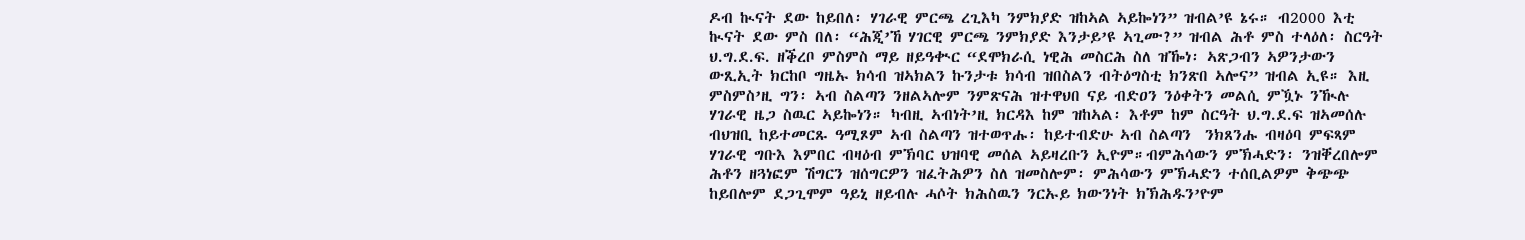ዶብ ኲናት ደው ከይበለ፡ ሃገራዊ ምርጫ ረጊእካ ንምክያድ ዝከኣል ኣይኰነን” ዝብል’ዩ ኔሩ። ብ2000 እቲ ኲናት ደው ምስ በለ፡ “ሕጂ’ኸ ሃገርዊ ምርጫ ንምክያድ እንታይ’ዩ ኣጊሙ?” ዝብል ሕቶ ምስ ተላዕለ፡ ስርዓት ህ.ግ.ደ.ፍ. ዘቕረቦ ምስምስ ማይ ዘይዓቊር “ደሞክራሲ ነዊሕ መስርሕ ስለ ዝዀነ፡ ኣጽጋብን ኣዎንታውን ውጺኢት ክርከቦ ግዜኡ ክሳብ ዝኣክልን ኩንታቱ ክሳብ ዝበስልን ብትዕግስቲ ክንጽበ ኣሎና” ዝብል ኢዩ። እዚ ምስምስ’ዚ ግን፡ ኣብ ስልጣን ንዘልኣሎም ንምጽናሕ ዝተዋህበ ናይ ብድዐን ንዕቀትን መልሲ ምዃኑ ንዂሉ ሃገራዊ ዜጋ ስዉር ኣይኰነን። ካብዚ ኣብነት’ዚ ክርዳእ ከም ዝከኣል፡ እቶም ከም ስርዓት ህ.ግ.ደ.ፍ ዝኣመሰሉ ብህዝቢ ከይተመርጹ ዓሚጾም ኣብ ስልጣን ዝተወጥሑ፡ ከይተብድሁ ኣብ ስልጣን  ንክጸንሑ ብዛዕባ ምፍጻም ሃገራዊ ግቡእ እምበር ብዛዕብ ምኽባር ህዝባዊ መሰል ኣይዛረቡን ኢዮም።ብምሕሳውን ምኽሓድን፡ ንዝቐረበሎም ሕቶን ዘጓነፎም ሽግርን ዝሰግርዎን ዝፈትሕዎን ስለ ዝመስሎም፡ ምሕሳውን ምኽሓድን ተሰቢልዎም ቅጭጭ ከይበሎም ደጋጊሞም ዓይኒ ዘይብሉ ሓሶት ክሕስዉን ንርኡይ ክውንነት ክኽሕዱን’ዮም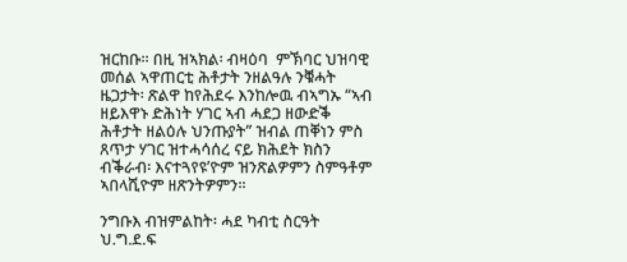ዝርከቡ። በዚ ዝኣክል፡ ብዛዕባ  ምኽባር ህዝባዊ መሰል ኣዋጠርቲ ሕቶታት ንዘልዓሉ ንቑሓት ዜጋታት፡ ጽልዋ ከየሕደሩ እንከሎዉ ብኣግኡ “ኣብ ዘይእዋኑ ድሕነት ሃገር ኣብ ሓደጋ ዘውድቕ ሕቶታት ዘልዕሉ ህንጡያት” ዝብል ጠቐነን ምስ ጸጥታ ሃገር ዝተሓሳሰረ ናይ ክሕደት ክስን ብቕራብ፡ እናተጓየዩ’ዮም ዝንጽልዎምን ስምዓቶም ኣበላሺዮም ዘጽንትዎምን።

ንግቡእ ብዝምልከት፡ ሓደ ካብቲ ስርዓት ህ.ግ.ደ.ፍ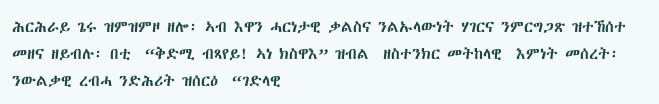ሕርሕራይ ጌሩ ዝምዝምዞ ዘሎ፡ ኣብ እዋን ሓርነታዊ ቃልስና ንልኡላውነት ሃገርና ንምርግጋጽ ዝተኸሰተ መዘና ዘይብሉ፡ በቲ  “ቅድሚ ብጻየይ! ኣነ ክስዋእ” ዝብል  ዘስተንክር መትከላዊ  እምነት መሰረት፡ ንውልቃዊ ረብሓ ንድሕሪት ዝሰርዕ  “ገድላዊ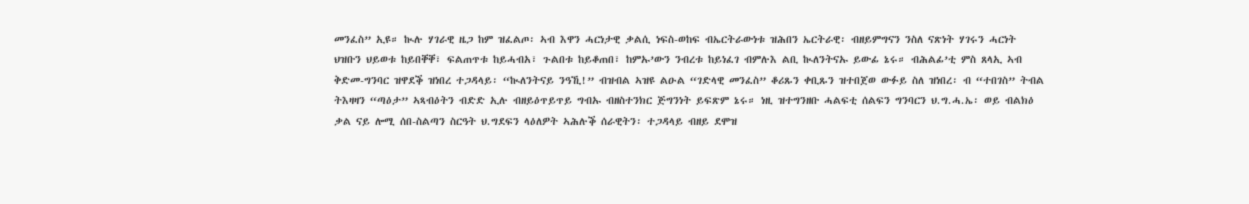መንፈስ” ኢዩ። ኲሉ ሃገራዊ ዜጋ ከም ዝፈልጦ፡ ኣብ እዋን ሓርነታዊ ቃልሲ ነፍስ-ወከፍ ብኤርትራውነቱ ዝሕበን ኤርትራዊ፡ ብዘይምግናን ንስለ ናጽነት ሃገሩን ሓርነት ህዝቡን ህይወቱ ከይበቐቐ፣ ፍልጠጥቱ ከይሓብአ፣ ጉልበቱ ከይቆጠበ፣ ከምኡ’ውን ንብረቱ ከይነፈገ ብምሉእ ልቢ ኲለንትናኡ ይውፊ ኔሩ። ብሕልፊ’ቲ ምስ ጸላኢ ኣብ ቅድመ-ግንባር ዝዋደቕ ዝነበረ ተጋዳላይ፡ “ኲለንትናይ ንዓኺ!” ብዝብል ኣዝዩ ልዑል “ገድላዊ መንፈስ” ቆሪጹን ቀቢጹን ዝተበጀወ ውፉይ ስለ ዝነበረ፡ ብ “ተበገስ” ትብል ትእዛዛን “ጣዕታ” ኣጻብዕትን ብድድ ኢሉ ብዘይዕጥይጥይ ግብኡ ብዘስተንክር ጅግንነት ይፍጽም ኔሩ። ነዚ ዝተግንዘቡ ሓልፍቲ ሰልፍን ግንባርን ህ.ግ.ሓ.ኤ፡ ወይ ብልክዕ ቃል ናይ ሎሚ ሰበ-ስልጣን ስርዓት ህ.ግደፍን ላዕለዎት ኣሕሉቕ ሰራዊትን፡ ተጋዳላይ ብዘይ ደሞዝ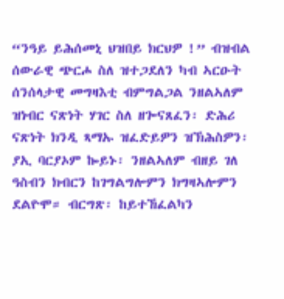“ንዓይ ይሕሰመኒ ህዝበይ ክርህዎ !” ብዝብል ሰውራዊ ጭርሖ ስለ ዝተጋደለን ካብ ኣርዑት ሰንሰላታዊ መግዛእቲ ብምግልጋል ንዘልኣለም ዝነብር ናጽነት ሃገር ስለ ዘጐናጸፈን፡ ድሕሪ ናጽነት ክንዲ ጻማኡ ዝፈድይዎን ዝኽሕስዎን፡ ያኢ ባርያኦም ኰይኑ፡ ንዘልኣለም ብዘይ ገለ ዓስብን ክብርን ከገግልግሎምን ክግዛኣሎምን ደልዮሞ። ብርግጽ፡ ከይተኸፈልካን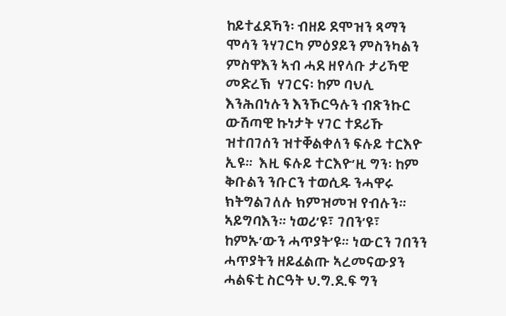ከይተፈደኻን፡ ብዘይ ደሞዝን ጻማን ሞሳን ንሃገርካ ምዕያይን ምስንካልን ምስዋእን ኣብ ሓደ ዘየላቡ ታሪኻዊ መድረኽ  ሃገርና፡ ከም ባህሊ እንሕበነሉን እንኾርዓሉን ብጽንኩር ውሽጣዊ ኩነታት ሃገር ተደሪኹ ዝተበገሰን ዝተቐልቀለን ፍሉይ ተርእዮ ኢዩ።  እዚ ፍሉይ ተርእዮ’ዚ ግን፡ ከም ቅቡልን ንቡርን ተወሲዱ ንሓዋሩ ክትግልገለሉ ክምዝመዝ የብሉን። ኣይግባእን። ነወሪ’ዩ፣ ገበን’ዩ፣ ከምኡ’ውን ሓጥያት’ዩ። ነውርን ገበንን ሓጥያትን ዘይፈልጡ ኣረመናውያን ሓልፍቲ ስርዓት ህ.ግ.ደ.ፍ ግን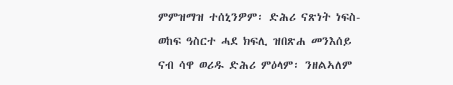ምምዝማዝ ተሰኒንዎም፡ ድሕሪ ናጽነት ነፍስ-ወከፍ ዓስርተ ሓደ ክፍሊ ዝበጽሐ መንእሰይ ናብ ሳዋ ወሪዱ ድሕሪ ምዕላም፡ ንዘልኣለም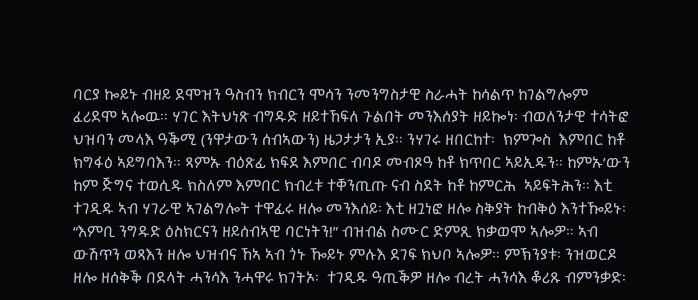ባርያ ኰይኑ ብዘይ ደሞዝን ዓስብን ክብርን ሞሳን ንመንግስታዊ ስራሓት ከሳልጥ ከገልግሎም ፈሪደሞ ኣሎዉ። ሃገር እትህነጽ ብግዱድ ዘይተኸፍለ ጉልበት መንእሰያት ዘይኰነ፡ ብወለንታዊ ተሳትፎ ህዝባን መላእ ዓቕሚ (ንዋታውን ሰብኣውን) ዜጋታታን ኢያ። ንሃገሩ ዘበርከተ፡  ክምጐስ  እምበር ከቶ ክግፋዕ ኣይግባእን። ጻምኡ ብዕጽፊ ክፍደ እምበር ብባዶ መብጾዓ ከቶ ክጥበር ኣይኢዱን። ከምኡ’ውን ከም ጅግና ተወሲዱ ክስለም እምበር ክብረቱ ተቐንጢጡ ናብ ስደት ከቶ ከምርሕ  ኣይፍትሕን። እቲ ተገዲዱ ኣብ ሃገራዊ ኣገልግሎት ተዋፊሩ ዘሎ መንእሰይ፡ እቲ ዘጓነፎ ዘሎ ስቅያት ከብቅዕ እንተዀይኑ፡ “እምቢ ንግዱድ ዕስክርናን ዘይሰብኣዊ ባርነትን!” ብዝብል ስሙር ድምጺ ክቃወሞ ኣሎዎ። ኣብ ውሽጥን ወጻእን ዘሎ ህዝብና ኸኣ ኣብ ጎኑ ዀይኑ ምሉእ ደገፍ ክህቦ ኣሎዎ። ምኽንያቱ፡ ንዝወርዶ ዘሎ ዘሰቅቕ በደላት ሓንሳእ ንሓዋሩ ክገትኦ፡  ተገዲዱ ዓጢቕዎ ዘሎ ብረት ሓንሳእ ቆሪጹ ብምንቃድ፡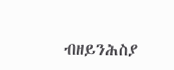ብዘይንሕስያ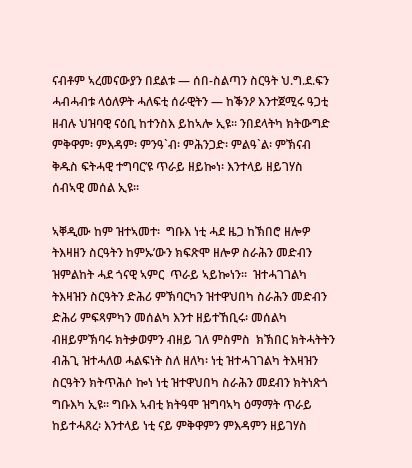ናብቶም ኣረመናውያን በደልቱ — ሰበ-ስልጣን ስርዓት ህ.ግ.ደ.ፍን ሓብሓብቱ ላዕለዎት ሓለፍቲ ሰራዊትን — ከቕንዖ እንተጀሚሩ ዓጋቲ ዘብሉ ህዝባዊ ናዕቢ ከተንስእ ይከኣሎ ኢዩ። ንበደላትካ ክትውግድ ምቅዋም፡ ምእዳም፡ ምንዓ`ብ፡ ምሕንጋድ፡ ምልዓ`ል፡ ምኽናብ ቅዱስ ፍትሓዊ ተግባር’ዩ ጥራይ ዘይኰነ፡ እንተላይ ዘይገሃስ ሰብኣዊ መሰል ኢዩ።

ኣቐዲሙ ከም ዝተኣመተ፡  ግቡእ ነቲ ሓደ ዜጋ ከኽበሮ ዘሎዎ ትእዛዘን ስርዓትን ከምኡ’ውን ክፍጽሞ ዘሎዎ ስራሕን መድብን ዝምልከት ሓደ ጎናዊ ኣምር  ጥራይ ኣይኰነን።  ዝተሓገገልካ ትእዛዝን ስርዓትን ድሕሪ ምኽባርካን ዝተዋህበካ ስራሕን መድብን ድሕሪ ምፍጻምካን መሰልካ እንተ ዘይተኸቢሩ፡ መሰልካ ብዘይምኽባሩ ክትቃወምን ብዘይ ገለ ምስምስ  ክኽበር ክትሓትትን ብሕጊ ዝተሓለወ ሓልፍነት ስለ ዘለካ፡ ነቲ ዝተሓገገልካ ትእዛዝን ስርዓትን ክትጥሕሶ ኰነ ነቲ ዝተዋህበካ ስራሕን መደብን ክትነጽጎ  ግቡእካ ኢዩ። ግቡእ ኣብቲ ክትዓሞ ዝግባኣካ ዕማማት ጥራይ ከይተሓጸረ፡ እንተላይ ነቲ ናይ ምቅዋምን ምእዳምን ዘይገሃስ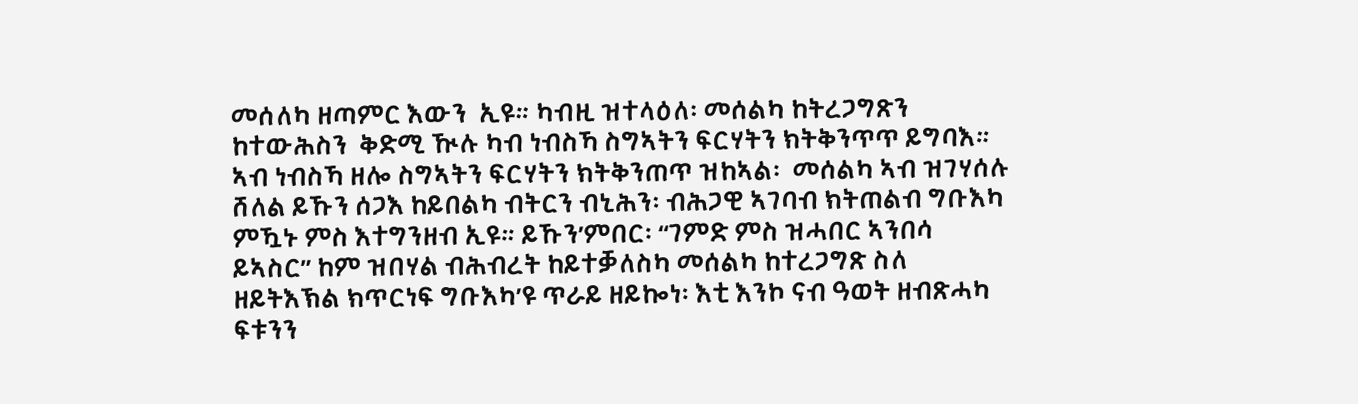መሰለካ ዘጣምር እውን  ኢዩ። ካብዚ ዝተላዕለ፡ መሰልካ ከትረጋግጽን ከተውሕስን  ቅድሚ ዂሉ ካብ ነብስኻ ስግኣትን ፍርሃትን ክትቅንጥጥ ይግባእ። ኣብ ነብስኻ ዘሎ ስግኣትን ፍርሃትን ክትቅንጠጥ ዝከኣል፡  መሰልካ ኣብ ዝገሃሰሉ ሸለል ይኹን ሰጋእ ከይበልካ ብትርን ብኒሕን፡ ብሕጋዊ ኣገባብ ክትጠልብ ግቡእካ ምዃኑ ምስ እተግንዘብ ኢዩ። ይኹን’ምበር፡ “ገምድ ምስ ዝሓበር ኣንበሳ ይኣስር” ከም ዝበሃል ብሕብረት ከይተቓለስካ መሰልካ ከተረጋግጽ ስለ ዘይትእኽል ክጥርነፍ ግቡእካ’ዩ ጥራይ ዘይኰነ፡ እቲ እንኮ ናብ ዓወት ዘብጽሓካ ፍቱንን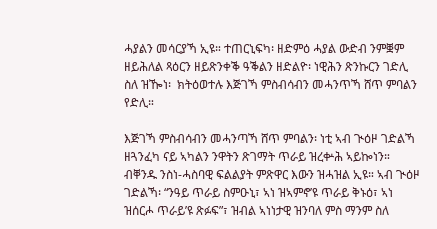ሓያልን መሳርያኻ ኢዩ። ተጠርኒፍካ፡ ዘድምዕ ሓያል ውድብ ንምቛም ዘይሕለል ጻዕርን ዘይጽንቀቕ ዓቕልን ዘድልዮ፡ ነዊሕን ጽንኩርን ገድሊ ስለ ዝዀነ፡  ክትዕወተሉ እጅገኻ ምስብሳብን መሓንጥኻ ሸጥ ምባልን የድሊ።

እጅገኻ ምስብሳብን መሓንጣኻ ሸጥ ምባልን፡ ነቲ ኣብ ጒዕዞ ገድልኻ ዘጓንፈካ ናይ ኣካልን ንዋትን ጽገማት ጥራይ ዝረቍሕ ኣይኰነን። ብቐንዱ ንስነ-ሓስባዊ ፍልልያት ምጽዋር እውን ዝሓዝል ኢዩ። ኣብ ጒዕዞ ገድልኻ፡ “ንዓይ ጥራይ ስምዑኒ፣ ኣነ ዝኣምኖ’ዩ ጥራይ ቅኑዕ፣ ኣነ ዝሰርሖ ጥራይ’ዩ ጽፉፍ”፣ ዝብል ኣነነታዊ ዝንባለ ምስ ማንም ስለ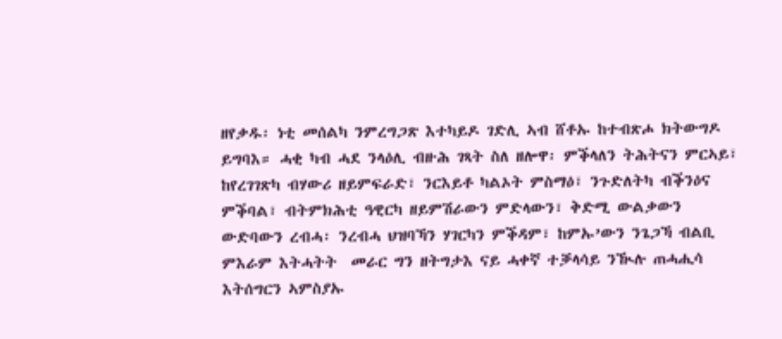ዘየቃዱ፡ ነቲ መሰልካ ንምረግጋጽ እተካይዶ ገድሊ ኣብ ሸቶኡ ከተብጽሖ ክትውግዶ ይግባእ። ሓቂ ካብ ሓደ ንላዕሊ ብዙሕ ገጻት ስለ ዘሎዋ፡ ምቕላለን ትሕትናን ምርኣይ፣ ከየረገገጽካ ብሃውሪ ዘይምፍራድ፣ ንርእይቶ ካልኦት ምስማዕ፣ ንጉድለትካ ብቕንዕና ምቕባል፣ ብትምክሕቲ ዓዊርካ ዘይምሽራውን ምድላውን፣ ቅድሚ ውልቃውን ውድባውን ረብሓ፡ ንረብሓ ህዝባኻን ሃገርካን ምቕዳም፣ ከምኡ’ውን ንጌጋኻ ብልቢ ምእራም እትሓትት  መራር ግን ዘትግታእ ናይ ሓቀኛ ተቓላሳይ ንዂሉ ጠሓሒሳ እትሰግርን ኣምስያኡ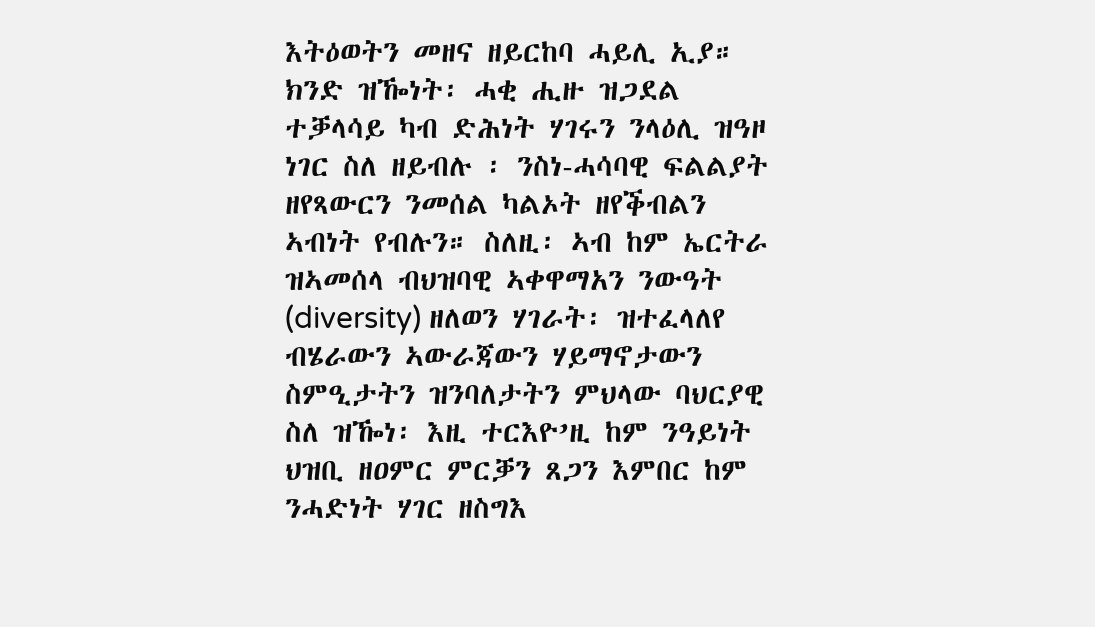እትዕወትን መዘና ዘይርከባ ሓይሊ ኢያ። ክንድ ዝዀነት፡ ሓቂ ሒዙ ዝጋደል ተቓላሳይ ካብ ድሕነት ሃገሩን ንላዕሊ ዝዓዞ ነገር ስለ ዘይብሉ ፡ ንስነ-ሓሳባዊ ፍልልያት ዘየጻውርን ንመሰል ካልኦት ዘየቕብልን ኣብነት የብሉን። ስለዚ፡ ኣብ ከም ኤርትራ ዝኣመሰላ ብህዝባዊ ኣቀዋማአን ንውዓት (diversity) ዘለወን ሃገራት፡ ዝተፈላለየ ብሄራውን ኣውራጃውን ሃይማኖታውን ስምዒታትን ዝንባለታትን ምህላው ባህርያዊ ስለ ዝዀነ፡ እዚ ተርእዮ’ዚ ከም ንዓይነት ህዝቢ ዘዐምር ምርቓን ጸጋን እምበር ከም ንሓድነት ሃገር ዘስግእ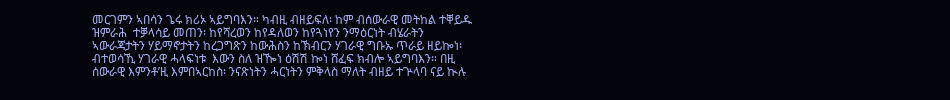መርገምን ኣበሳን ጌሩ ክሪኦ ኣይግባእን። ካብዚ ብዘይፍለ፡ ከም ብሰውራዊ መትከል ተቐይዱ ዝምራሕ  ተቓላሳይ መጠን፡ ከየሻረወን ከየዳለወን ከየጓነየን ንማዕርነት ብሄራትን ኣውራጃታትን ሃይማኖታትን ከረጋግጽን ከውሕስን ከኽብርን ሃገራዊ ግቡኡ ጥራይ ዘይኰነ፡  ብተወሳኺ ሃገራዊ ሓላፍነቱ  እውን ስለ ዝዀነ ዕሽሽ ኰነ ሸፈፍ ክብሎ ኣይግባእን። በዚ ሰውራዊ እምንቶ’ዚ እምበኣርከስ፡ ንናጽነትን ሓርነትን ምቅላስ ማለት ብዘይ ተጕላባ ናይ ኲሉ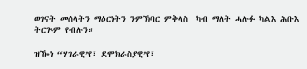ወገናት መሰላትን ማዕርነትን ንምኽባር ምቅላስ  ካብ ማለት ሓሉፉ ካልእ ሕቡእ ትርጕም የብሉን።

ዝዀነ “ሃገራዊ’የ፣ ደሞክራስያዊ’የ፣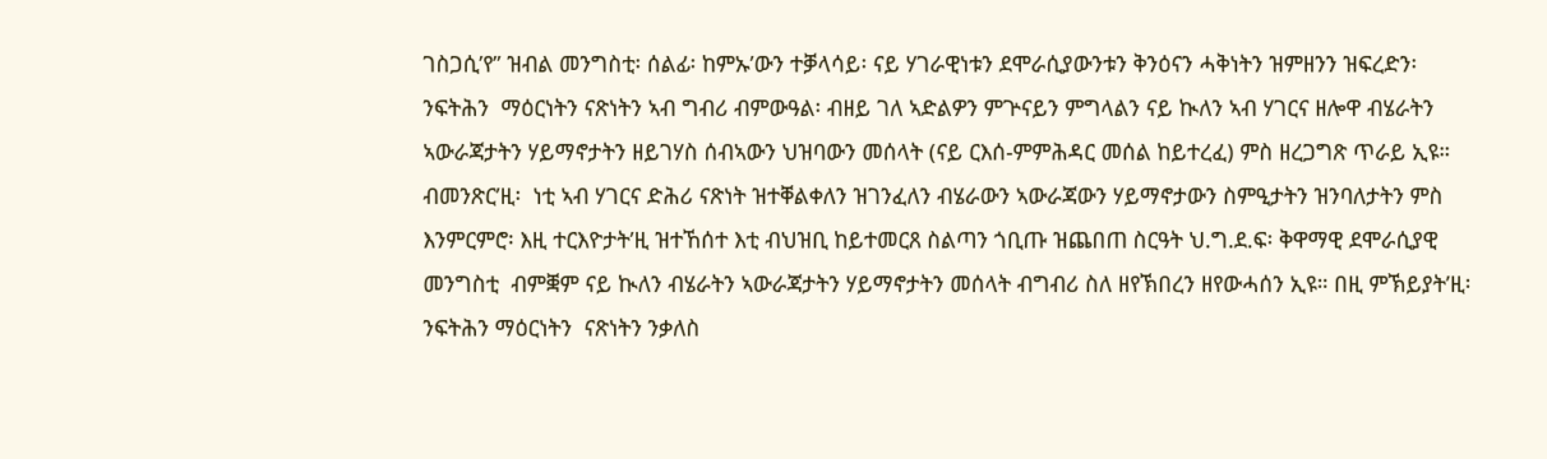ገስጋሲ’የ” ዝብል መንግስቲ፡ ሰልፊ፡ ከምኡ’ውን ተቓላሳይ፡ ናይ ሃገራዊነቱን ደሞራሲያውንቱን ቅንዕናን ሓቅነትን ዝምዘንን ዝፍረድን፡ ንፍትሕን  ማዕርነትን ናጽነትን ኣብ ግብሪ ብምውዓል፡ ብዘይ ገለ ኣድልዎን ምጕናይን ምግላልን ናይ ኲለን ኣብ ሃገርና ዘሎዋ ብሄራትን ኣውራጃታትን ሃይማኖታትን ዘይገሃስ ሰብኣውን ህዝባውን መሰላት (ናይ ርእሰ-ምምሕዳር መሰል ከይተረፈ) ምስ ዘረጋግጽ ጥራይ ኢዩ።  ብመንጽር’ዚ፡  ነቲ ኣብ ሃገርና ድሕሪ ናጽነት ዝተቐልቀለን ዝገንፈለን ብሄራውን ኣውራጃውን ሃይማኖታውን ስምዒታትን ዝንባለታትን ምስ እንምርምሮ፡ እዚ ተርእዮታት’ዚ ዝተኸሰተ እቲ ብህዝቢ ከይተመርጸ ስልጣን ጎቢጡ ዝጨበጠ ስርዓት ህ.ግ.ደ.ፍ፡ ቅዋማዊ ደሞራሲያዊ መንግስቲ  ብምቛም ናይ ኲለን ብሄራትን ኣውራጃታትን ሃይማኖታትን መሰላት ብግብሪ ስለ ዘየኽበረን ዘየውሓሰን ኢዩ። በዚ ምኽይያት’ዚ፡ ንፍትሕን ማዕርነትን  ናጽነትን ንቃለስ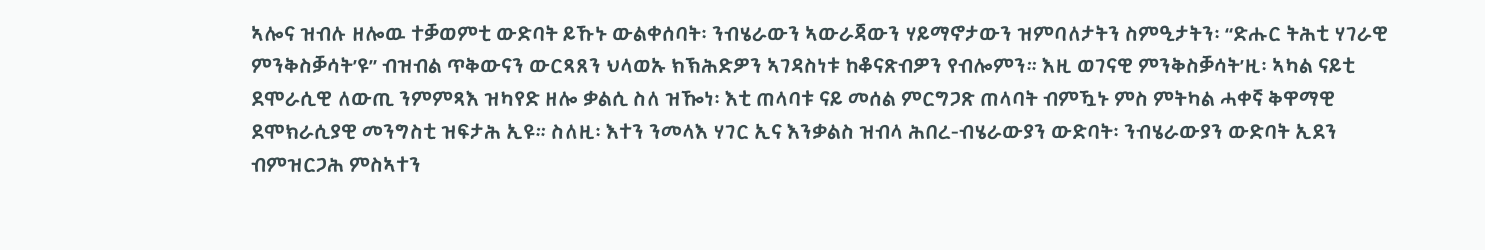ኣሎና ዝብሉ ዘሎዉ ተቓወምቲ ውድባት ይኹኑ ውልቀሰባት፡ ንብሄራውን ኣውራጃውን ሃይማኖታውን ዝምባለታትን ስምዒታትን፡ “ድሑር ትሕቲ ሃገራዊ ምንቅስቓሳት’ዩ” ብዝብል ጥቅውናን ውርጻጸን ህላወኡ ክኽሕድዎን ኣገዳስነቱ ከቆናጽብዎን የብሎምን። እዚ ወገናዊ ምንቅስቓሳት’ዚ፡ ኣካል ናይቲ ደሞራሲዊ ለውጢ ንምምጻእ ዝካየድ ዘሎ ቃልሲ ስለ ዝዀነ፡ እቲ ጠላባቱ ናይ መሰል ምርግጋጽ ጠላባት ብምዃኑ ምስ ምትካል ሓቀኛ ቅዋማዊ ደሞክራሲያዊ መንግስቲ ዝፍታሕ ኢዩ። ስለዚ፡ እተን ንመላእ ሃገር ኢና እንቃልስ ዝብላ ሕበረ-ብሄራውያን ውድባት፡ ንብሄራውያን ውድባት ኢደን ብምዝርጋሕ ምስኣተን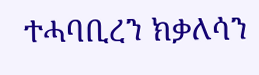ተሓባቢረን ክቃለሳን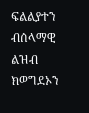ፍልልያተን ብሰላማዊ ልዝብ ክወግደኦን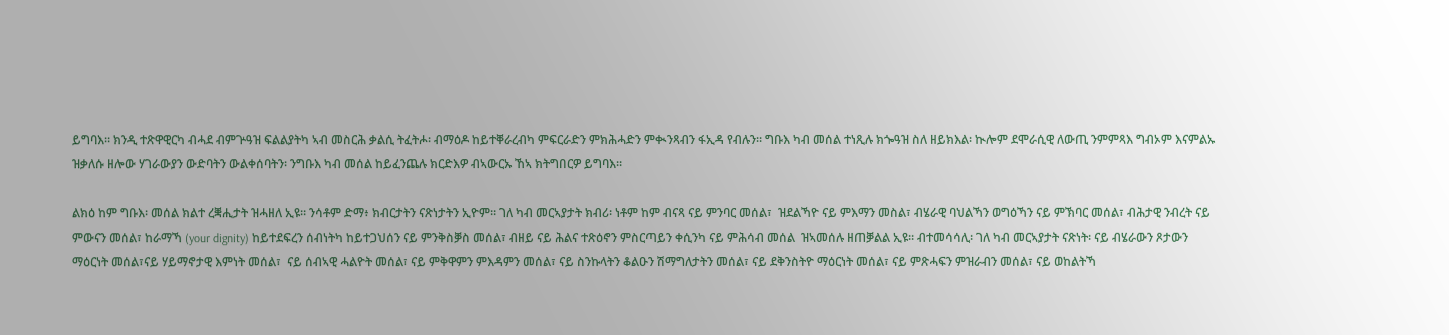ይግባእ። ክንዲ ተጽዋዊርካ ብሓደ ብምጕዓዝ ፍልልያትካ ኣብ መስርሕ ቃልሲ ትፈትሖ፡ ብማዕዶ ከይተቐራረብካ ምፍርራድን ምክሕሓድን ምቊንጻብን ፋኢዳ የብሉን። ግቡእ ካብ መሰል ተነጺሉ ክጐዓዝ ስለ ዘይክእል፡ ኲሎም ደሞራሲዊ ለውጢ ንምምጻእ ግብኦም እናምልኡ ዝቃለሱ ዘሎው ሃገራውያን ውድባትን ውልቀሰባትን፡ ንግቡእ ካብ መሰል ከይፈንጨሉ ክርድእዎ ብኣውርኡ ኸኣ ክትግበርዎ ይግባእ።

ልክዕ ከም ግቡእ፡ መሰል ክልተ ረቛሒታት ዝሓዘለ ኢዩ። ንሳቶም ድማ፥ ክብርታትን ናጽነታትን ኢዮም። ገለ ካብ መርኣያታት ክብሪ፡ ነቶም ከም ብናጻ ናይ ምንባር መሰል፣  ዝደልኻዮ ናይ ምእማን መስል፣ ብሄራዊ ባህልኻን ወግዕኻን ናይ ምኽባር መሰል፣ ብሕታዊ ንብረት ናይ ምውናን መሰል፣ ከራማኻ (your dignity) ከይተደፍረን ሰብነትካ ከይተጋህሰን ናይ ምንቅስቓስ መሰል፣ ብዘይ ናይ ሕልና ተጽዕኖን ምስርጣይን ቀሲንካ ናይ ምሕሳብ መሰል  ዝኣመሰሉ ዘጠቓልል ኢዩ። ብተመሳሳሊ፡ ገለ ካብ መርኣያታት ናጽነት፡ ናይ ብሄራውን ጾታውን ማዕርነት መሰል፣ናይ ሃይማኖታዊ እምነት መሰል፣  ናይ ሰብኣዊ ሓልዮት መሰል፣ ናይ ምቅዋምን ምእዳምን መሰል፣ ናይ ስንኩላትን ቆልዑን ሽማግለታትን መሰል፣ ናይ ደቅንስትዮ ማዕርነት መሰል፣ ናይ ምጽሓፍን ምዝራብን መሰል፣ ናይ ወከልትኻ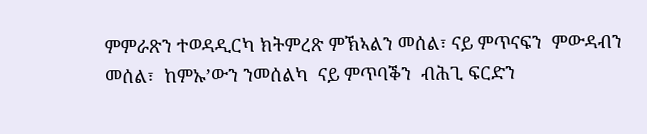ምምራጽን ተወዳዲርካ ክትምረጽ ምኽኣልን መሰል፣ ናይ ምጥናፍን  ምውዳብን መሰል፣  ከምኡ’ውን ንመሰልካ  ናይ ምጥባቕን  ብሕጊ ፍርድን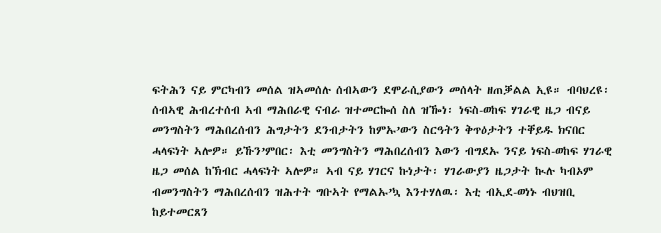ፍትሕን ናይ ምርካብን መሰል ዝኣመሰሉ ሰብኣውን ደሞራሲያውን መሰላት ዘጠቓልል ኢዩ። ብባህረዩ፡  ሰብኣዊ ሕብረተሰብ ኣብ ማሕበራዊ ናብራ ዝተመርኰሰ ስለ ዝዀነ፡ ነፍስ-ወከፍ ሃገራዊ ዜጋ ብናይ መንግስትን ማሕበረሰብን ሕግታትን ደንብታትን ከምኡ’ውን ስርዓትን ቅጥዕታትን ተቐይዱ ክናበር ሓላፍነት ኣሎዎ። ይኹን’ምበር፡ እቲ መንግስትን ማሕበረሰብን እውን ብግደኡ ንናይ ነፍስ-ወከፍ ሃገራዊ ዜጋ መሰል ከኽብር ሓላፍነት ኣሎዎ። ኣብ ናይ ሃገርና ኩነታት፡ ሃገራውያን ዜጋታት ኲሉ ካብኦም ብመንግስትን ማሕበረሰብን ዝሕተት ግቡኣት የማልኡ’ኳ እንተሃለዉ፡ እቲ ብኢደ-ወነኑ ብህዝቢ ከይተመርጸን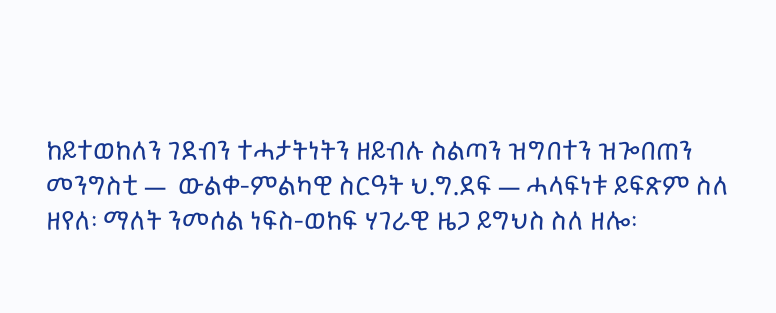ከይተወከለን ገደብን ተሓታትነትን ዘይብሉ ስልጣን ዝግበተን ዝጐበጠን መንግስቲ —  ውልቀ-ምልካዊ ስርዓት ህ.ግ.ደፍ — ሓላፍነቱ ይፍጽም ስለ ዘየለ፡ ማለት ንመሰል ነፍስ-ወከፍ ሃገራዊ ዜጋ ይግህስ ስለ ዘሎ፡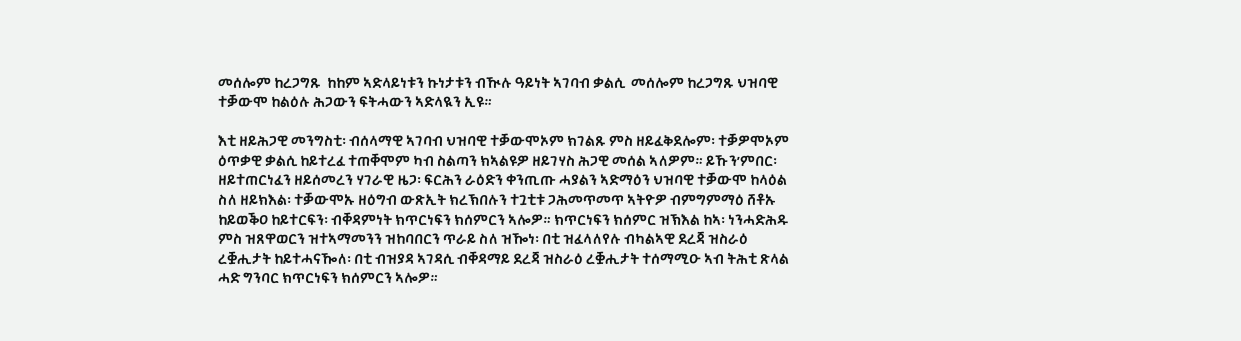መሰሎም ከረጋግጹ  ከከም ኣድላይነቱን ኩነታቱን ብዂሉ ዓይነት ኣገባብ ቃልሲ  መሰሎም ከረጋግጹ ህዝባዊ ተቓውሞ ከልዕሉ ሕጋውን ፍትሓውን ኣድላዪን ኢዩ።

እቲ ዘይሕጋዊ መንግስቲ፡ ብሰላማዊ ኣገባብ ህዝባዊ ተቓውሞኦም ክገልጹ ምስ ዘይፈቅደሎም፡ ተቓዎሞኦም ዕጥቃዊ ቃልሲ ከይተረፈ ተጠቐሞም ካብ ስልጣን ክኣልዩዎ ዘይገሃስ ሕጋዊ መሰል ኣለዎም። ይኹን’ምበር፡ ዘይተጠርነፈን ዘይሰመረን ሃገራዊ ዜጋ፡ ፍርሕን ራዕድን ቀንጢጡ ሓያልን ኣድማዕን ህዝባዊ ተቓውሞ ከላዕል ስለ ዘይክእል፡ ተቓውሞኡ ዘዕግብ ውጽኢት ክረኽበሉን ተጓቲቱ ጋሕመጥመጥ ኣትዮዎ ብምግምማዕ ሸቶኡ ከይወቕዐ ከይተርፍን፡ ብቐዳምነት ክጥርነፍን ክሰምርን ኣሎዎ። ክጥርነፍን ክሰምር ዝኽእል ከኣ፡ ነንሓድሕዱ ምስ ዝጸዋወርን ዝተኣማመንን ዝከባበርን ጥራይ ስለ ዝዀነ፡ በቲ ዝፈላለየሉ ብካልኣዊ ደረጃ ዝስራዕ ረቛሒታት ከይተሓናዀለ፡ በቲ ብዝያዳ ኣገዳሲ ብቐዳማይ ደረጃ ዝስራዕ ረቛሒታት ተሰማሚዑ ኣብ ትሕቲ ጽላል ሓድ ግንባር ክጥርነፍን ክሰምርን ኣሎዎ።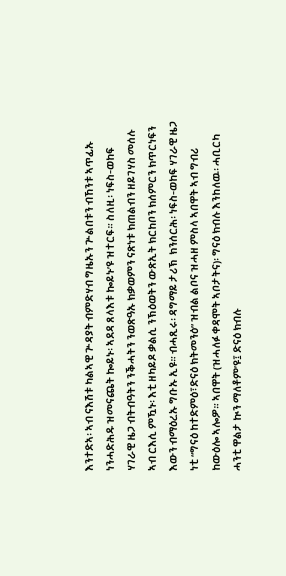እንተድኣ፡ ኣብ ናእሽቱ ካልኣዊ ጕዳያት ብምድሃብ ግዜኡን ጕልበቱን ብኸንቱ ኣጥፊኡ ነንሓድሕዱ ዝመናጨት ኰይኑ፡ ኣደዳ ጸላእቱ ኰይኑ’ዩ ዝተርፍ። ስለዚ፡ ነፍስ-ወከፍ ሃገራዊ ዜጋ ብትብዓትን ንቕሓትን ንወጽዓኡ ክቃወምን ናጽነቱ ክጠልብን ዘይገሃስ መሰሉ ኣብ ርእሲ ምዃኑ፡ እቲ ዘካይዶ ቃልሲ ንኽዕወትን ውጽኢት ክርከቦን ክሰምርን ክጥርነፍን እውን ብማዕረኡ ግቡኡ ኢዩ። ብሓጺሩ፡ ዳግማይ ታሪኽ  ክንሰርሕ፡ ነፍስ-ወከፍ ሃገራዊ ዜጋ  ነቲ “ግናዕ ከተድምዕ፣ድናዕ ክትመንዕ” ዝብል ልቦና ዝሓዘ ምስላ ኣበዋት ኣብ ግብሪ ከውዕሎ ኣሎዎ። ኣበዋት (ዝሓለፉ ቀዳሞት ኣቦታትና)፡ ግናዕ ክብሉ እንከለዉ፡ ሓቢርካ ሓንቲ ዋልታ ኲን ማለቶም’ዩ፤ ድናዕ ክብሉ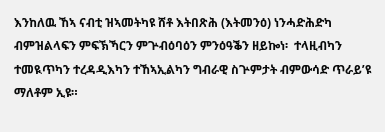እንከለዉ ኸኣ ናብቲ ዝኣመትካዩ ሸቶ እትበጽሕ (እትመንዕ) ነንሓድሕድካ ብምዝልላፍን ምፍኽኻርን ምጕብዕባዕን ምንዕዓቕን ዘይኰነ፡  ተላዚብካን ተመዪጥካን ተረዳዲእካን ተኸኣኢልካን ግብራዊ ስጕምታት ብምውሳድ ጥራይ’ዩ ማለቶም ኢዩ።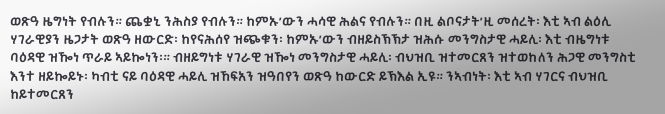ወጽዓ ዜግነት የብሉን። ጨቋኒ ንሕስያ የብሉን። ከምኡ’ውን ሓሳዊ ሕልና የብሉን። በዚ ልቦናታት’ዚ መሰረት፡ እቲ ኣብ ልዕሊ ሃገራዊያን ዜጋታት ወጽዓ ዘውርድ፡ ከየናሕሰየ ዝጭቁን፡ ከምኡ’ውን ብዘይስኽኽታ ዝሕሱ መንግስታዊ ሓይሊ፡ እቲ ብዜግነቱ ባዕዳዊ ዝዀነ ጥራይ ኣይኰነን፡። ብዘይግነቱ ሃገራዊ ዝዀነ መንግስታዊ ሓይሊ፡ ብህዝቢ ዝተመርጸን ዝተወከለን ሕጋዊ መንግስቲ እንተ ዘይኰይኑ፡ ካብቲ ናይ ባዕዳዊ ሓይሊ ዝኸፍአን ዝዓበየን ወጽዓ ከውርድ ይኽእል ኢዩ። ንኣብነት፡ እቲ ኣብ ሃገርና ብህዝቢ ከይተመርጸን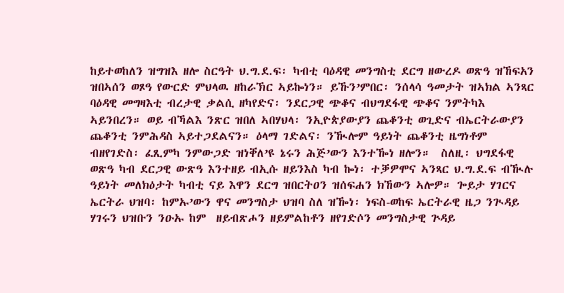ከይተወከለን ዝግዝእ ዘሎ ስርዓት ህ.ግ.ደ.ፍ፡ ካብቲ ባዕዳዊ መንግስቲ ደርግ ዘውረዶ ወጽዓ ዝኸፍአን ዝበኣሰን ወጾዓ የውርድ ምህላዉ ዘከራኽር ኣይኰነን። ይኹን’ምበር፡ ንሰላሳ ዓመታት ዝኣክል ኣንጻር ባዕዳዊ መግዛእቲ ብረታዊ ቃልሲ ዘካየድና፡ ንደርጋዊ ጭቆና ብህግደፋዊ ጭቆና ንምትካእ ኣይንበረን። ወይ ብኻልእ ንጽር ዝበለ ኣበሃህላ፡ ንኢዮጵያውያን ጨቆንቲ ወጊድና ብኤርትራውያን ጨቆንቲ ንምሕዳስ ኣይተጋደልናን። ዕላማ ገድልና፡ ንዂሎም ዓይነት ጨቆንቲ ዜግነቶም ብዘየገድስ፡ ፈጺምካ ንምውጋድ ዝነቐለ’ዩ ኔሩን ሕጅ’ውን እንተዀነ ዘሎን።  ስለዚ፡ ህግደፋዊ ወጽዓ ካብ ደርጋዊ ውጽዓ እንተዘይ ብኢሱ ዘይንእስ ካብ ኰነ፡ ተቓዎሞና ኣንጻር ህ.ግ.ደ.ፍ ብዂሉ ዓይነት መለክዕታት ካብቲ ናይ እዋን ደርግ ዝበርትዐን ዝሰፍሐን ክኸውን ኣሎዎ። ጐይታ ሃገርና ኤርትራ ህዝባ፡ ከምኡ’ውን ዋና መንግስታ ህዝባ ስለ ዝዀነ፡ ነፍስ-ወከፍ ኤርትራዊ ዜጋ ንጒዳይ ሃገሩን ህዝቡን ንዑኡ ከም  ዘይብጽሖን ዘይምልከቶን ዘየገድሶን መንግስታዊ ጕዳይ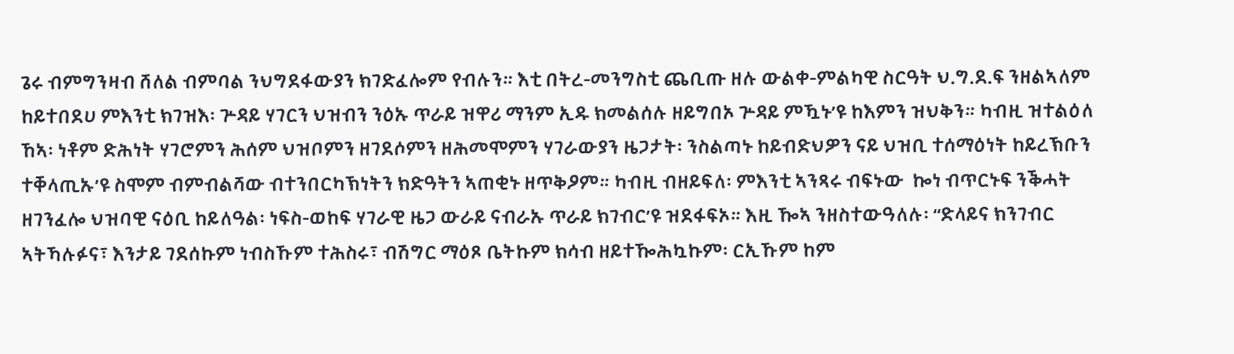ጌሩ ብምግንዛብ ሸለል ብምባል ንህግደፋውያን ክገድፈሎም የብሉን። እቲ በትረ-መንግስቲ ጨቢጡ ዘሉ ውልቀ-ምልካዊ ስርዓት ህ.ግ.ደ.ፍ ንዘልኣለም ከይተበደሀ ምእንቲ ክገዝእ፡ ጕዳይ ሃገርን ህዝብን ንዕኡ ጥራይ ዝዋሪ ማንም ኢዱ ክመልሰሉ ዘይግበኦ ጕዳይ ምዃኑ’ዩ ከእምን ዝህቅን። ካብዚ ዝተልዕለ ኸኣ፡ ነቶም ድሕነት ሃገሮምን ሕሰም ህዝቦምን ዘገደሶምን ዘሕመሞምን ሃገራውያን ዜጋታት፡ ንስልጣኑ ከይብድህዎን ናይ ህዝቢ ተሰማዕነት ከይረኽቡን ተቐላጢኡ’ዩ ስሞም ብምብልሻው ብተንበርካኽነትን ክድዓትን ኣጠቂኑ ዘጥቅዖም። ካብዚ ብዘይፍለ፡ ምእንቲ ኣንጻሩ ብፍኑው  ኰነ ብጥርኑፍ ንቕሓት ዘገንፈሎ ህዝባዊ ናዕቢ ከይለዓል፡ ነፍስ-ወከፍ ሃገራዊ ዜጋ ውራይ ናብራኡ ጥራይ ክገብር’ዩ ዝደፋፍኦ። እዚ ዀኣ ንዘስተውዓለሉ፡ “ድላይና ክንገብር ኣትኻሉፉና፣ እንታይ ገደሰኩም ነብስኹም ተሕስሩ፣ ብሽግር ማዕጾ ቤትኩም ክሳብ ዘይተዀሕኳኩም፡ ርኢኹም ከም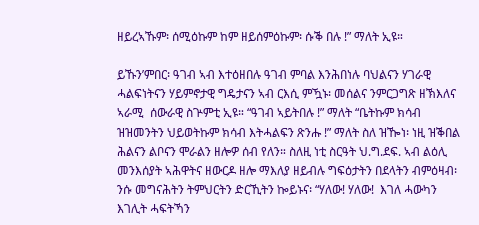ዘይረኣኹም፡ ሰሚዕኩም ከም ዘይሰምዕኩም፡ ሱቕ በሉ !” ማለት ኢዩ።

ይኹን’ምበር፡ ዓገብ ኣብ እተዕዘበሉ ዓገብ ምባል እንሕበነሉ ባህልናን ሃገራዊ ሓልፍነትናን ሃይምኖታዊ ግዴታናን ኣብ ርእሲ ምዃኑ፡ መሰልና ንምርጋግጽ ዘኽእለና ኣራሚ  ሰውራዊ ስጕምቲ ኢዩ። “ዓገብ ኣይትበሉ !” ማለት “ቤትኩም ክሳብ ዝዝመንትን ህይወትኩም ክሳብ እትሓልፍን ጽንሑ !” ማለት ስለ ዝዀነ፡ ነዚ ዝቕበል ሕልናን ልቦናን ሞራልን ዘሎዎ ሰብ የለን። ስለዚ ነቲ ስርዓት ህ.ግ.ደፍ. ኣብ ልዕሊ መንእሰያት ኣሕዋትና ዘውርዶ ዘሎ ማእለያ ዘይብሉ ግፍዕታትን በደላትን ብምዕዛብ፡ ንሱ መግናሕትን ትምህርትን ድርኺትን ኰይኑና፡ “ሃለው! ሃለው!  እገለ ሓውካን  እገሊት ሓፍትኻን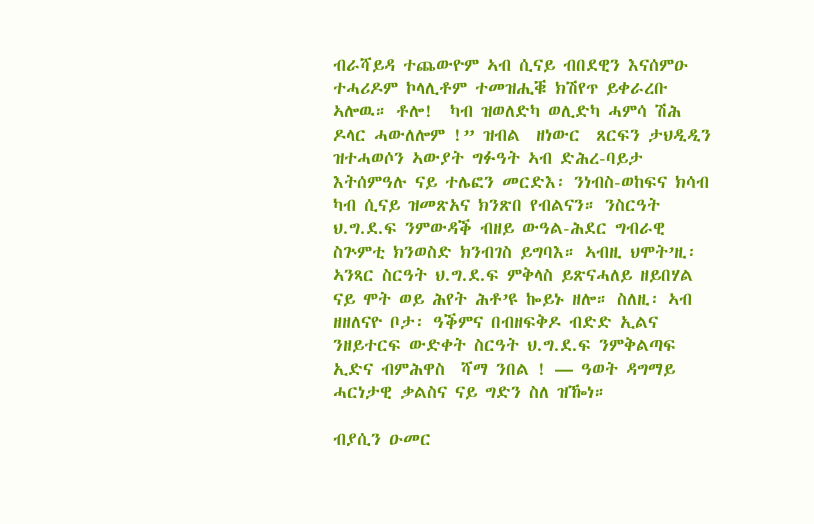ብራሻይዳ ተጨውዮም ኣብ ሲናይ ብበደዊን እናሰምዑ ተሓሪዶም ኮላሊቶም ተመዝሒቑ ክሽየጥ ይቀራረቡ ኣሎዉ። ቶሎ!  ካብ ዝወለድካ ወሊድካ ሓምሳ ሽሕ ዶላር ሓውለሎም !” ዝብል  ዘነውር  ጸርፍን ታህዲዲን ዝተሓወሶን ኣውያት ግፉዓት ኣብ ድሕረ-ባይታ እትሰምዓሉ ናይ ተሌፎን መርድእ፡ ንነብስ-ወከፍና ክሳብ ካብ ሲናይ ዝመጽአና ክንጽበ የብልናን። ንስርዓት ህ.ግ.ደ.ፍ ንምውዳቕ ብዘይ ውዓል-ሕደር ግብራዊ ስጕምቲ ክንወስድ ክንብገስ ይግባእ። ኣብዚ ህሞት’ዚ፡ ኣንጻር ስርዓት ህ.ግ.ደ.ፍ ምቅላስ ይጽናሓለይ ዘይበሃል ናይ ሞት ወይ ሕየት ሕቶ’ዩ ኰይኑ ዘሎ። ስለዚ፡ ኣብ ዘዘለናዮ ቦታ፡ ዓቕምና በብዘፍቅዶ ብድድ ኢልና ንዘይተርፍ ውድቀት ስርዓት ህ.ግ.ደ.ፍ ንምቅልጣፍ ኢድና ብምሕዋስ  ሻማ ንበል ! — ዓወት ዳግማይ ሓርነታዊ ቃልስና ናይ ግድን ስለ ዝዀነ።

ብያሲን ዑመር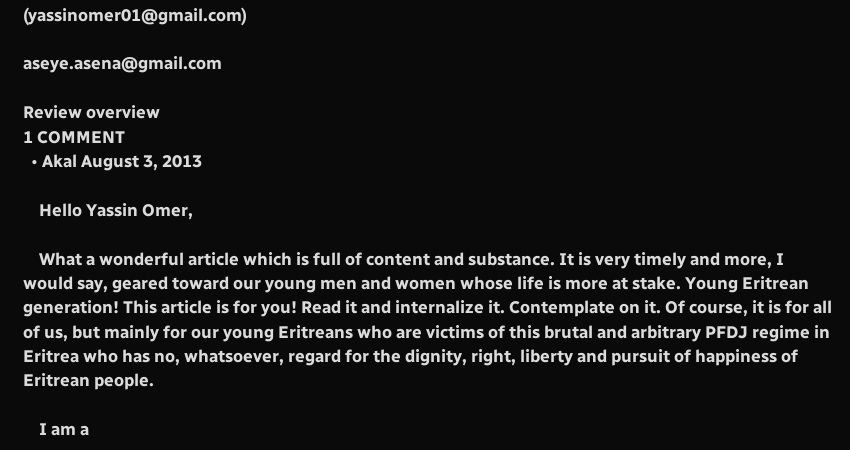(yassinomer01@gmail.com)

aseye.asena@gmail.com

Review overview
1 COMMENT
  • Akal August 3, 2013

    Hello Yassin Omer,

    What a wonderful article which is full of content and substance. It is very timely and more, I would say, geared toward our young men and women whose life is more at stake. Young Eritrean generation! This article is for you! Read it and internalize it. Contemplate on it. Of course, it is for all of us, but mainly for our young Eritreans who are victims of this brutal and arbitrary PFDJ regime in Eritrea who has no, whatsoever, regard for the dignity, right, liberty and pursuit of happiness of Eritrean people.

    I am a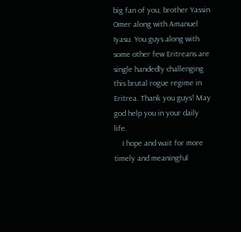big fan of you, brother Yassin Omer along with Amanuel Iyasu. You guys along with some other few Eritreans are single handedly challenging this brutal rogue regime in Eritrea. Thank you guys! May god help you in your daily life.
    I hope and wait for more timely and meaningful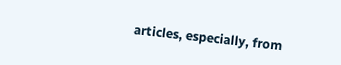articles, especially, from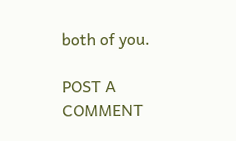both of you.

POST A COMMENT